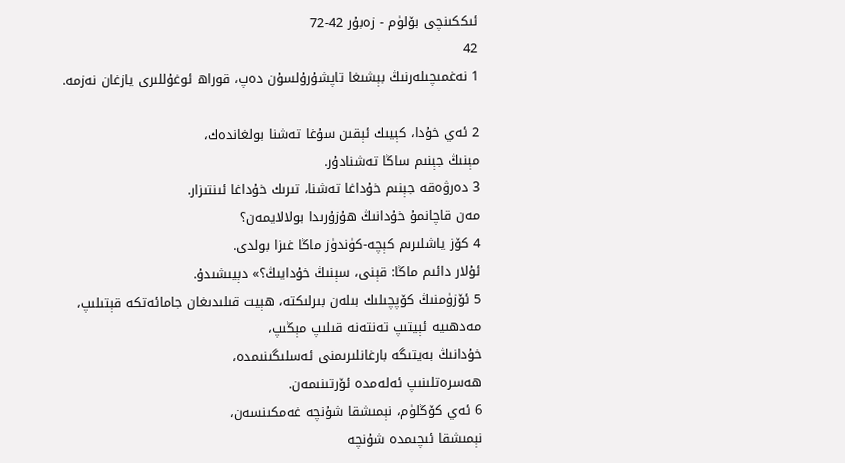ئىككىنچى بۆلۈم - زەبۇر 42-72
42
1 نەغمىچىلەرنىڭ بېشىغا تاپشۇرۇلسۇن دەپ، قوراھ ئوغۇللىرى يازغان نەزمە.

2 ئەي خۇدا، كېيىك ئېقىن سۇغا تەشنا بولغاندەك،
مېنىڭ جېنىم ساڭا تەشنادۇر.
3 دەرۋەقە جېنىم خۇداغا تەشنا، تىرىك خۇداغا ئىنتىزار.
مەن قاچانمۇ خۇدانىڭ ھۇزۇرىدا بولالايمەن؟
4 كۆز ياشلىرىم كېچە-كۈندۈز ماڭا غىزا بولدى.
ئۇلار دائىم ماڭا: قېنى، سېنىڭ خۇدايىڭ؟» دېيىشىدۇ.
5 ئۆزۈمنىڭ كۆپچىلىك بىلەن بىرلىكتە، ھېيت قىلىدىغان جامائەتكە قېتىلىپ،
مەدھىيە ئېيتىپ تەنتەنە قىلىپ مېڭىپ،
خۇدانىڭ بەيتىگە بارغانلىرىمنى ئەسلىگىنىمدە،
ھەسرەتلىنىپ ئەلەمدە ئۆرتىنىمەن.
6 ئەي كۆڭلۈم، نېمىشقا شۇنچە غەمكىنسەن،
نېمىشقا ئىچىمدە شۇنچە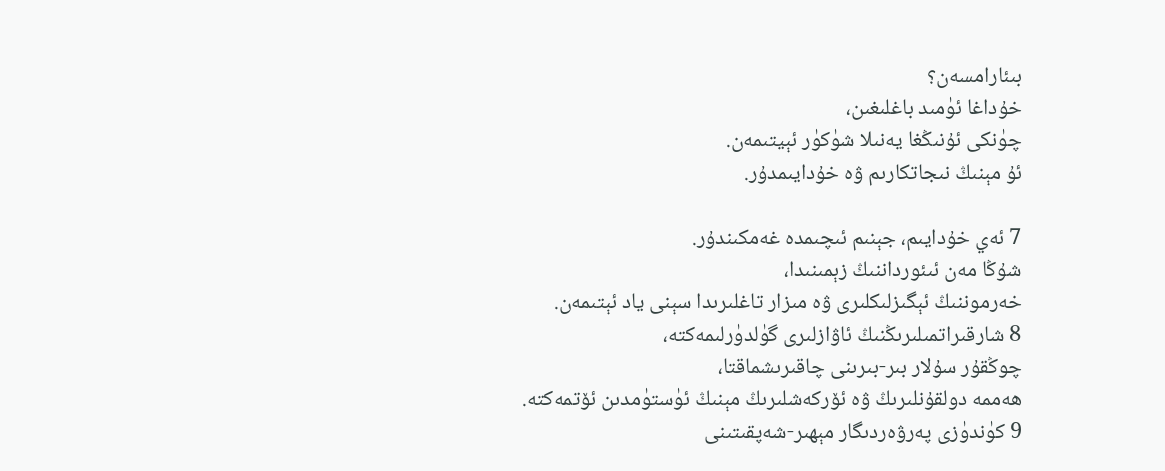بىئارامسەن؟
خۇداغا ئۈمىد باغلىغىن،
چۈنكى ئۇنىڭغا يەنىلا شۈكۈر ئېيتىمەن.
ئۇ مېنىڭ نىجاتكارىم ۋە خۇدايىمدۇر.

7 ئەي خۇدايىم، جېنىم ئىچىمدە غەمكىندۇر.
شۇڭا مەن ئىئورداننىڭ زېمىنىدا،
خەرموننىڭ ئېگىزلىكلىرى ۋە مىزار تاغلىرىدا سېنى ياد ئېتىمەن.
8 شارقىراتمىلىرىڭنىڭ ئاۋازلىرى گۈلدۈرلىمەكتە،
چوڭقۇر سۇلار بىر-بىرىنى چاقىرىشماقتا،
ھەممە دولقۇنلىرىڭ ۋە ئۆركەشلىرىڭ مېنىڭ ئۈستۈمدىن ئۆتمەكتە.
9 كۈندۈزى پەرۋەردىگار مېھىر-شەپقىتىنى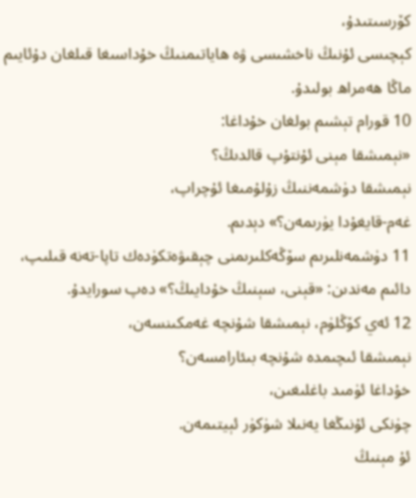كۆرسىتىدۇ،
كېچىسى ئۇنىڭ ناخشىسى ۋە ھاياتىمنىڭ خۇداسىغا قىلغان دۇئايىم
ماڭا ھەمراھ بولىدۇ.
10 قورام تېشىم بولغان خۇداغا:
«نېمىشقا مېنى ئۇنتۇپ قالدىڭ؟
نېمىشقا دۈشمەننىڭ زۇلۇمىغا ئۇچراپ،
غەم-قايغۇدا يۈرىمەن؟» دېدىم.
11 دۈشمەنلىرىم سۆڭەكلىرىمنى چېقىۋەتكۈدەك تاپا-تەنە قىلىپ،
دائىم مەندىن: «قېنى، سېنىڭ خۇدايىڭ؟» دەپ سورايدۇ.
12 ئەي كۆڭلۈم، نېمىشقا شۇنچە غەمكىنسەن،
نېمىشقا ئىچىمدە شۇنچە بىئارامسەن؟
خۇداغا ئۈمىد باغلىغىن،
چۈنكى ئۇنىڭغا يەنىلا شۈكۈر ئېيتىمەن.
ئۇ مېنىڭ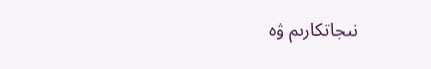نىجاتكارىم ۋە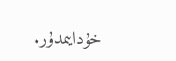خۇدايىمدۇر.